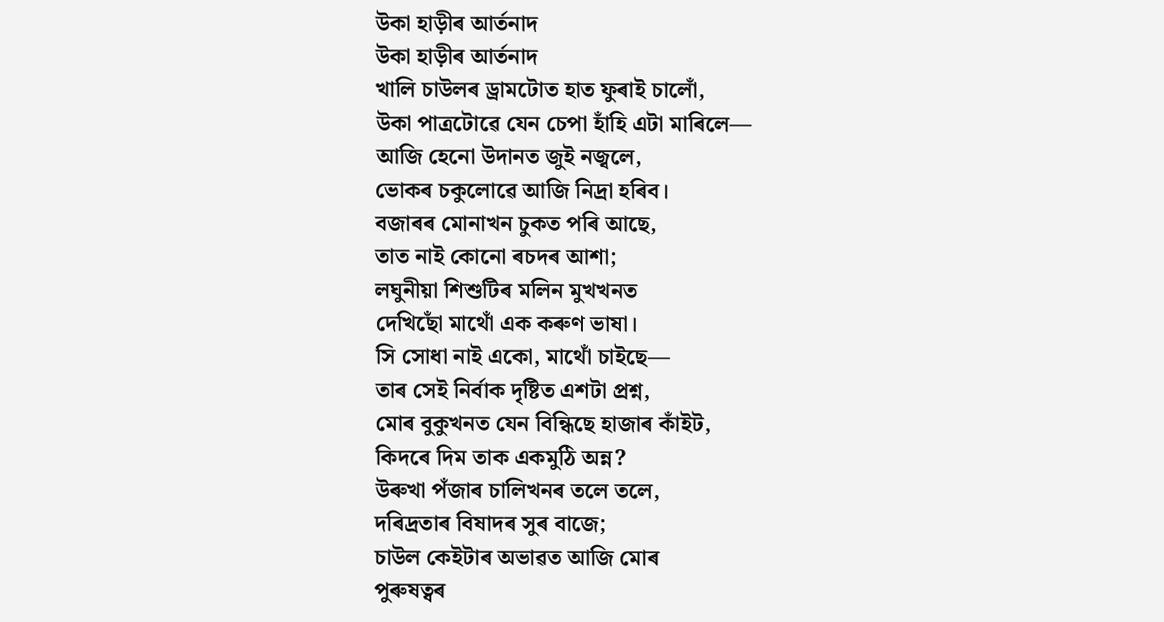উকা হাড়ীৰ আৰ্তনাদ
উকা হাড়ীৰ আৰ্তনাদ
খালি চাউলৰ ড্ৰামটোত হাত ফুৰাই চালোঁ,
উকা পাত্ৰটোৱে যেন চেপা হাঁহি এটা মাৰিলে—
আজি হেনো উদানত জুই নজ্বলে,
ভোকৰ চকুলোৱে আজি নিদ্ৰা হৰিব।
বজাৰৰ মোনাখন চুকত পৰি আছে,
তাত নাই কোনো ৰচদৰ আশা;
লঘুনীয়া শিশুটিৰ মলিন মুখখনত
দেখিছোঁ মাথোঁ এক কৰুণ ভাষা।
সি সোধা নাই একো, মাথোঁ চাইছে—
তাৰ সেই নিৰ্বাক দৃষ্টিত এশটা প্ৰশ্ন,
মোৰ বুকুখনত যেন বিন্ধিছে হাজাৰ কাঁইট,
কিদৰে দিম তাক একমুঠি অন্ন?
উৰুখা পঁজাৰ চালিখনৰ তলে তলে,
দৰিদ্ৰতাৰ বিষাদৰ সুৰ বাজে;
চাউল কেইটাৰ অভাৱত আজি মোৰ
পুৰুষত্বৰ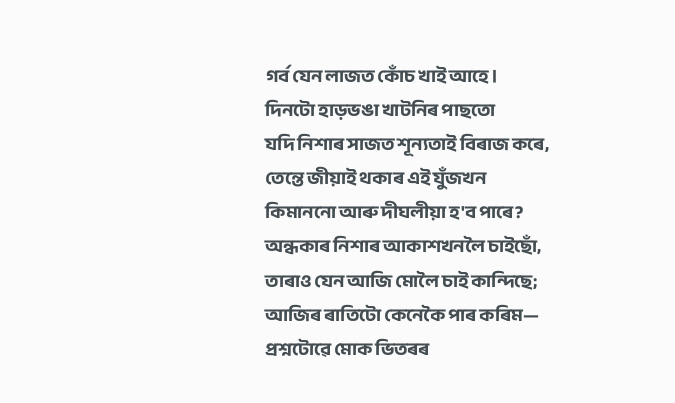গৰ্ব যেন লাজত কোঁচ খাই আহে।
দিনটো হাড়ভঙা খাটনিৰ পাছতো
যদি নিশাৰ সাজত শূন্যতাই বিৰাজ কৰে,
তেন্তে জীয়াই থকাৰ এই যুঁজখন
কিমাননো আৰু দীঘলীয়া হ'ব পাৰে?
অন্ধকাৰ নিশাৰ আকাশখনলৈ চাইছোঁ,
তাৰাও যেন আজি মোলৈ চাই কান্দিছে;
আজিৰ ৰাতিটো কেনেকৈ পাৰ কৰিম—
প্ৰশ্নটোৱে মোক ভিতৰৰ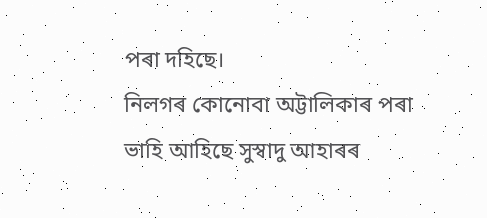পৰা দহিছে।
নিলগৰ কোনোবা অট্টালিকাৰ পৰা
ভাহি আহিছে সুস্বাদু আহাৰৰ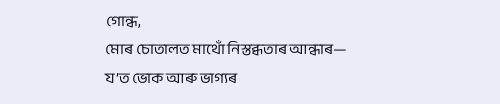গোন্ধ,
মোৰ চোতালত মাথোঁ নিস্তব্ধতাৰ আন্ধাৰ—
য’ত ভোক আৰু ভাগ্যৰ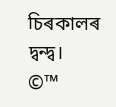চিৰকালৰ দ্বন্দ্ব।
©™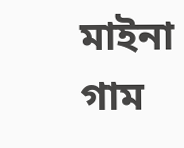মাইনা গাম